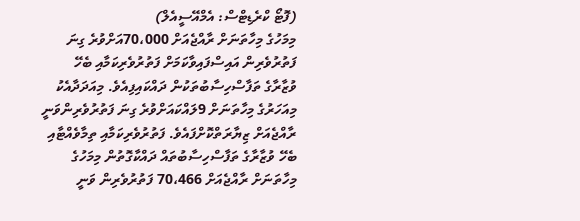(ފޮޓޯ ކްރެޑިޓްސް: އެމްއޭސީއެލް)
މިމަހުގެ މިހާތަނަށް ރާއްޖެއަށް 70،000އަށްވުރެ ގިނަ ފަތުރުވެރިން އައިސްފައިވާކަމަށް ފަތުރުވެރިކަމާއި ބެހޭ ވުޒާރާގެ ތަފާސްހިސާބުތަކުން ދައްކައިފިއެވެ. މިއަދަދާއެކު މިއަހަރުގެ މިހާތަނަށް 9ލައްކައަށްވުރެ ގިނަ ފަތުރުވެރިންވަނީ ރާއްޖެއަށް ޒިޔާރަތްކޮށްފައެވެ. ފަތުރުވެރިކަމާއި ތިމާވެއްޓާއި ބެހޭ ވުޒާރާގެ ތަފާސްހިސާބުތައް ދައްކާގޮތުން މިމަހުގެ މިހާތަނަށް ރާއްޖެއަށް 70،466 ފަތުރުވެރިން ވަނީ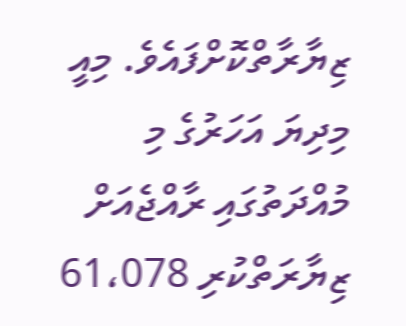ޒިޔާރާތްކޮށްފައެވެ. މިއީ މިދިޔަ އަހަރުގެ މި މުއްދަތުގައި ރާއްޖެއަށް ޒިޔާރަތްކުރި 61،078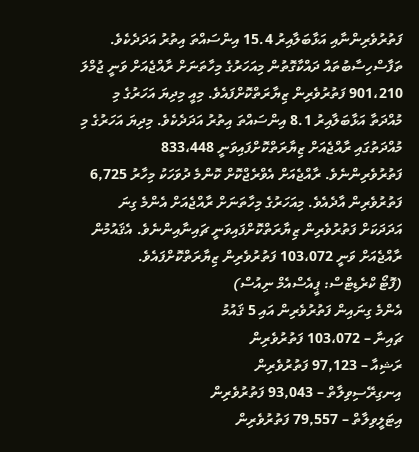ފަތުރުވެރިންނާއި އަޅާބަލާއިރު 15.4 އިންސައްތަ އިތުރު އަދަދެކެވެ.
ތަފާސްހިސާބުތައް ދައްކާގޮތުން މިއަހަރުގެ މިހާތަނަށް ރާއްޖެއަށް ވަނީ ޖުމްލަ 901،210 ފަތުރުވެރިން ޒިޔާރަތްކޮށްފައެވެ. މިއީ މިދިޔަ އަހަރުގެ މި މުއްދަތާ އަޅާބަލާއިރު 8.1 އިންސައްތަ އިތުރު އަދަދެކެވެ. މިދިޔަ އަހަރުގެ މި މުއްދަތުގައި ރާއްޖެއަށް ޒިޔާރަތްކޮށްފައިވަނީ 833،448 ފަތުރުވެރިންނެވެ. ރާއްޖެއަށް އެވްރެޖްކޮށް ކޮންމެ ދުވަހަކު މިހާރު 6,725 ފަތުރުވެރިން އާދެއެވެ. މިއަހަރުގެ މިހާތަނަށް ރާއްޖެއަށް އެންމެ ގިނަ އަދަދަކަށް ފަތުރުވެރިން ޒިޔާރަތްކޮށްފައިވަނީ ޗައިނާއިންނެވެ. އެޤައުމުން ރާއްޖެއަށް ވަނީ 103،072 ފަތުރުވެރިން ޒިޔާރަތްކޮށްފައެވެ.
(ފޮޓޯ ކްރެޑިޓްސް: ޕީއެސްއެމް ނިއުސް)
އެންމެ ގިނައިން ފަތުރުވެރިން އައި 5 ޤައުމު
ޗައިނާ – 103،072 ފަތުރުވެރިން
ރަޝިއާ – 97,123 ފަތުރުވެރިން
އިނގިރޭސިވިލާތް – 93,043 ފަތުރުވެރިން
އިޓަލީވިލާތް – 79,557 ފަތުރުވެރިން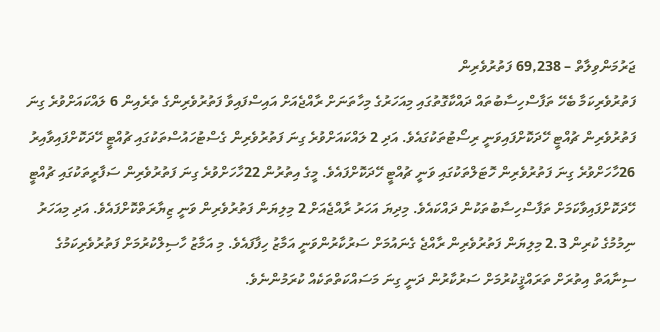ޖަރުމަންވިލާތް – 69,238 ފަތުރުވެރިން
ފަތުރުވެރިކަމާ ބެހޭ ތަފާސްހިސާބުތައް ދައްކާގޮތުގައި މިއަހަރުގެ މިހާތަނަށް ރާއްޖެއަށް އައިސްފައިވާ ފަތުރުވެރިންގެ ތެރެއިން 6 ލައްކައަށްވުރެ ގިނަ ފަތުރުވެރިން ޗުއްޓީ ހޭދަކޮށްފައިވަނީ ރިސޯޓުތަކުގައެވެ. އަދި 2 ލައްކައަށްވުރެ ގިނަ ފަތުރުވެރިން ގެސްޓުހައުސްތަކުގައި ޗުއްޓީ ހޭދަކޮށްފައިވާއިރު 26ހާހަށްވުރެ ގިނަ ފަތުރުވެރިން ހޮޓަލްތަކުގައި ވަނީ ޗުއްޓީ ހޭދަކޮށްފައެވެ. މީގެ އިތުރުން 22ހާހަށްވުރެ ގިނަ ފަތުރުވެރިން ސަފާރީތަކުގައި ޗުއްޓީ ހޭދަކޮށްފައިވާކަމަށް ތަފާސްހިސާބުތަކުން ދައްކައެވެ. މިދިޔަ އަހަރު ރާއްޖެއަށް 2 މިލިޔަން ފަތުރުވެރިން ވަނީ ޒިޔާރަތްކޮށްފައެވެ. އަދި މިއަހަރު ނިމުމުގެ ކުރިން 2.3 މިލިޔަން ފަތުރުވެރިން ރާއްޖެ ގެނައުމަށް ސަރުކާރުންވަނީ އަމާޒު ހިފާފައެވެ. މި އަމާޒު ހާސިލްކުރުމަށް ފަތުރުވެރިކަމުގެ ސިނާއަތް އިތުރަށް ތަރައްޤީކުރުމަށް ސަރުކާރުން ދަނީ ގިނަ މަސައްކަތްތަކެއް ކުރަމުންނެވެ.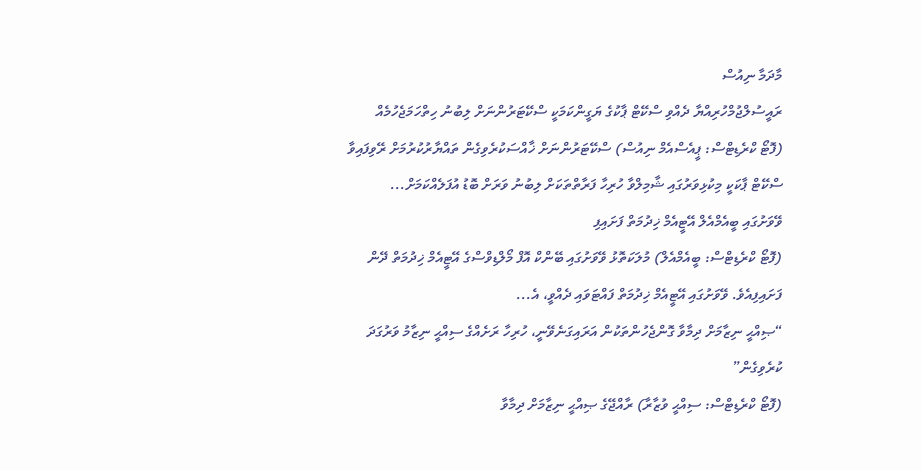މާދަމާ ނިއުސް
ރައީސުލްޖުމްހުރިއްޔާ ދެއްވި ސްކޭޓް ޕާކުގެ ޔަގީންކަމަކީ ސްކޭޓަރުންނަށް ލިބުނު ހިތްހަމަޖެހުމެއް
(ފޮޓޯ ކްރެޑިޓްސް: ޕީއެސްއެމް ނިއުސް) ސްކޭޓަރުންނަށް ޚާއްސަކުރެވިގެން ތައްޔާރުކުރުމަށް ރޭވިފައިވާ ސްކޭޓް ޕާކަކީ މިކުޅިވަރުގައި ޝާމިލްވާ ހުރިހާ ފަރާތްތަކަށް ލިބުނު ވަރަށް ބޮޑު އުފަލެއްކަމަށް...
ވޭވަށުގައި ބީއެމްއެލް އޭޓީއެމް ޚިދުމަތް ފަށައިފި
(ފޮޓޯ ކްރެޑިޓްސް: ބީއެމްއެލް) މުލަކަތޮޅު ވޭވަށުގައި ބޭންކް އޮފް މޯލްޑިވްސްގެ އޭޓީއެމް ޚިދުމަތް ދޭން ފަށައިފިއެވެ. ވޭވަށުގައި އޭޓީއެމް ޚިދުމަތް ފައްޓަވައި ދެއްވީ، އެ...
“ޞިއްޙީ ނިޒާމަށް ދިމާވާ ގޮންޖެހުންތަކުން އަރައިގަނެވޭނީ، ހުރިހާ ރަށެއްގެ ސިއްޙީ ނިޒާމު ވަރުގަދަ ކުރެވިގެން”
(ފޮޓޯ ކްރެޑިޓްސް: ސިއްޙީ ވުޒާރާ) ރާއްޖޭގެ ޞިއްޙީ ނިޒާމަށް ދިމާވާ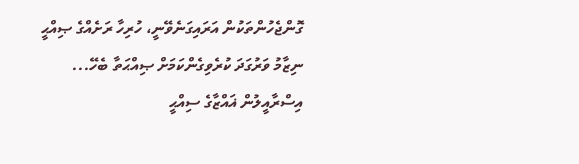ގޮންޖެހުންތަކުން އަރައިގަނެވޭނީ، ހުރިހާ ރަށެއްގެ ޞިއްޙީ ނިޒާމު ވަރުގަދަ ކުރެވިގެންކަމަށް ޞިއްޙަތާ ބެހޭ...
އިސްރާއީލުން ޣައްޒާގެ ސިއްޙީ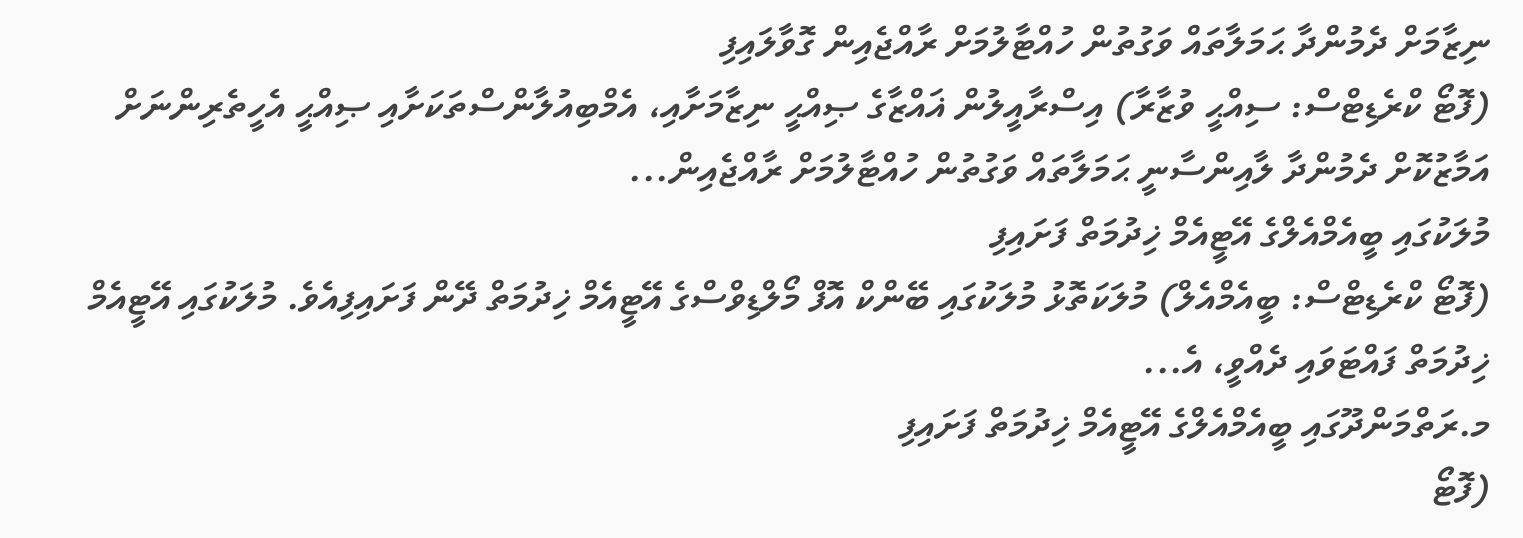ނިޒާމަށް ދެމުންދާ ޙަމަލާތައް ވަގުތުން ހުއްޓާލުމަށް ރާއްޖެއިން ގޮވާލައިފި
(ފޮޓޯ ކްރެޑިޓްސް: ސިއްޙީ ވުޒާރާ) އިސްރާއީލުން ޣައްޒާގެ ޞިއްޙީ ނިޒާމަށާއި، އެމްބިއުލާންސްތަކަށާއި ޞިއްޙީ އެހީތެރިންނަށް އަމާޒުކޮށް ދެމުންދާ ލާއިންސާނީ ޙަމަލާތައް ވަގުތުން ހުއްޓާލުމަށް ރާއްޖެއިން...
މުލަކުގައި ބީއެމްއެލްގެ އޭޓީއެމް ޚިދުމަތް ފަށައިފި
(ފޮޓޯ ކްރެޑިޓްސް: ބީއެމްއެލް) މުލަކަތޮޅު މުލަކުގައި ބޭންކް އޮފް މޯލްޑިވްސްގެ އޭޓީއެމް ޚިދުމަތް ދޭން ފަށައިފިއެވެ. މުލަކުގައި އޭޓީއެމް ޚިދުމަތް ފައްޓަވައި ދެއްވީ، އެ...
މ.ރަތްމަންދޫގައި ބީއެމްއެލްގެ އޭޓީއެމް ޚިދުމަތް ފަށައިފި
(ފޮޓޯ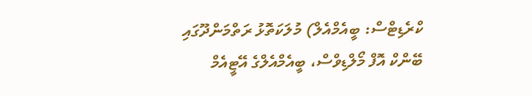ކްރެޑިޓްސް: ބީއެމްއެލް) މުލަކަތޮޅު ރަތްމަންދޫގައި ބޭންކް އޮފް މޯލްޑިވްސް، ބީއެމްއެލްގެ އޭޓީއެމް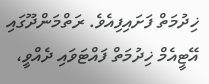ޚިދުމަތް ފަށައިފިއެވެ. ރަތްމަންދޫގައި އޭޓީއެމް ޚިދުމަތް ފައްޓަވައި ދެއްވީ،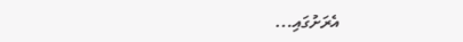އެރަށުގައި...